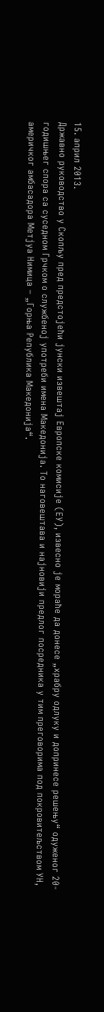15. април 2013.
Државно руководство у Скопљу пред предстојећи јунски извештај Европске комисије (ЕУ), извесно је мораће да донесе „храбру одлуку и допринесе решењу“ одуженог 20-годишњег спора са суседном Грчком о службеној употреби имена Македонија. То наговештава и најновији предлог посредника у тим преговорима под покровитељством УН, америчког амбасадора Метјуа Нимица – „Горња Република Македонија“.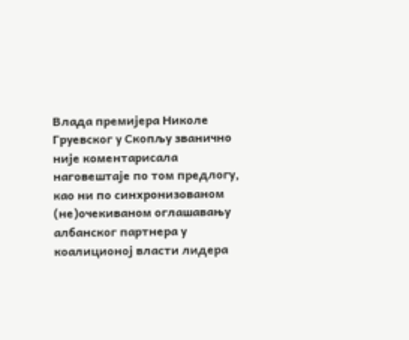Влада премијера Николе Груевског у Скопљу званично није коментарисала наговештаје по том предлогу, као ни по синхронизованом (не)очекиваном оглашавању албанског партнера у коалиционој власти лидера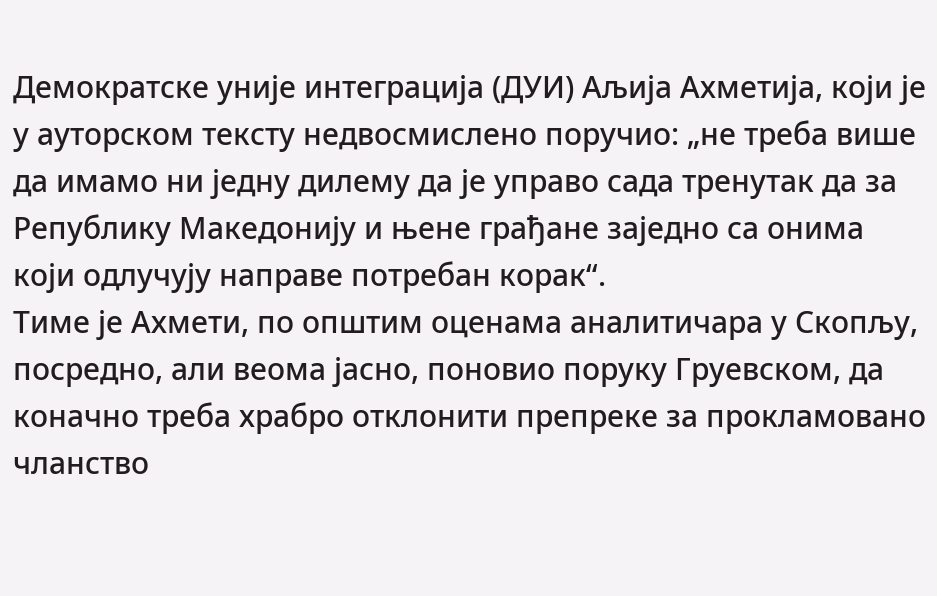Демократске уније интеграција (ДУИ) Аљија Ахметија, који је у ауторском тексту недвосмислено поручио: „не треба више да имамо ни једну дилему да је управо сада тренутак да за Републику Македонију и њене грађане заједно са онима који одлучују направе потребан корак“.
Тиме је Ахмети, по општим оценама аналитичара у Скопљу, посредно, али веома јасно, поновио поруку Груевском, да коначно треба храбро отклонити препреке за прокламовано чланство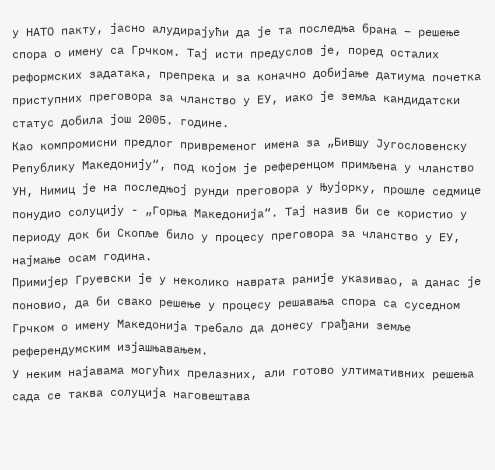у НАТО пакту, јасно алудирајући да је та последња брана – решење спора о имену са Грчком. Тај исти предуслов је, поред осталих реформских задатака, препрека и за коначно добијање датиума почетка приступних преговора за чланство у ЕУ, иако је земља кандидатски статус добила још 2005. године.
Као компромисни предлог привременог имена за „Бившу Југословенску Републику Македонију“, под којом је референцом примљена у чланство УН, Нимиц је на последњој рунди преговора у Њујорку, прошле седмице понудио солуцију - „Горња Македонија“. Тај назив би се користио у периоду док би Скопље било у процесу преговора за чланство у ЕУ, најмање осам година.
Примијер Груевски је у неколико наврата раније указивао, а данас је поновио, да би свако решење у процесу решавања спора са суседном Грчком о имену Македонија требало да донесу грађани земље референдумским изјашњавањем.
У неким најавама могућих прелазних, али готово ултимативних решења сада се таква солуција наговештава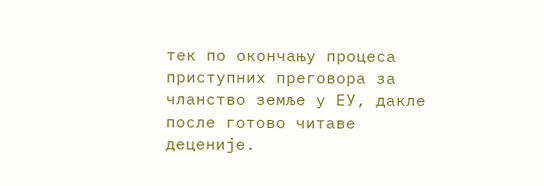тек по окончању процеса приступних преговора за чланство земље у ЕУ, дакле после готово читаве деценије.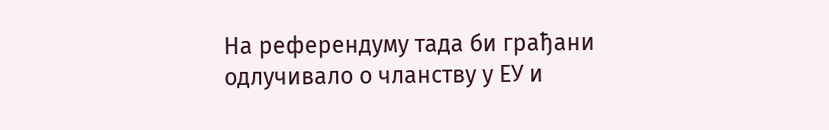На референдуму тада би грађани одлучивало о чланству у ЕУ и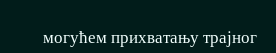могућем прихватању трајног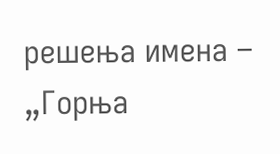решења имена – „Горња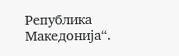Република Македонија“.